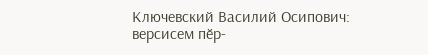Ключевский Василий Осипович: версисем пӗр-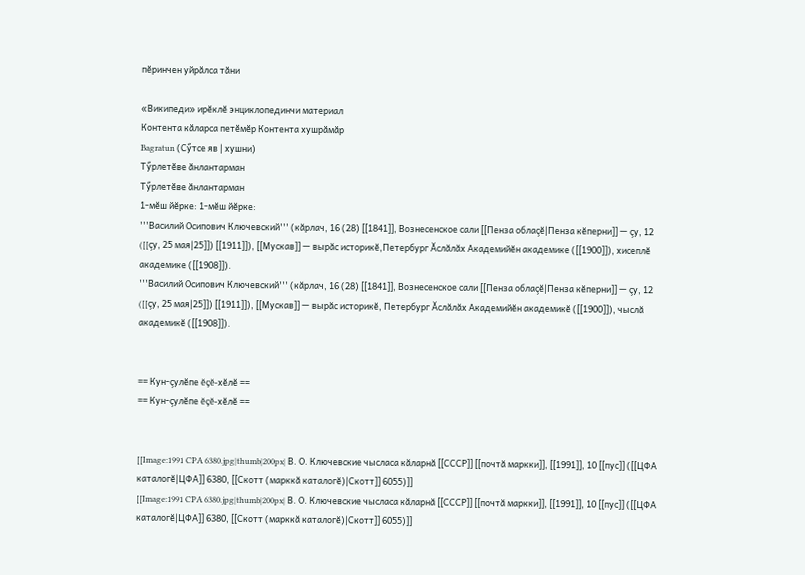пӗринчен уйрӑлса тӑни

«Википеди» ирĕклĕ энциклопединчи материал
Контента кӑларса петӗмӗр Контента хушрӑмӑр
Bagratun (Сӳтсе яв | хушни)
Тӳрлетӗве ӑнлантарман
Тӳрлетӗве ӑнлантарман
1-мĕш йĕрке: 1-мĕш йĕрке:
'''Василий Осипович Ключевский''' (кăрлач, 16 (28) [[1841]], Вознесенское сали [[Пенза облаçĕ|Пенза кĕперни]] — çу, 12 ([[çу, 25 мая|25]]) [[1911]]), [[Мускав]] — вырăс историкĕ,Петербург Ăслăлăх Академийĕн академике ([[1900]]), хисеплĕ академике ([[1908]]).
'''Василий Осипович Ключевский''' (кăрлач, 16 (28) [[1841]], Вознесенское сали [[Пенза облаçĕ|Пенза кĕперни]] — çу, 12 ([[çу, 25 мая|25]]) [[1911]]), [[Мускав]] — вырăс историкĕ, Петербург Ăслăлăх Академийĕн академикĕ ([[1900]]), чыслă академикĕ ([[1908]]).


== Кун-çулĕпе ĕçĕ-хĕлĕ ==
== Кун-çулĕпе ĕçĕ-хĕлĕ ==


[[Image:1991 CPA 6380.jpg|thumb|200px| В. О. Ключевские чысласа кăларнă [[СССР]] [[почтă маркки]], [[1991]], 10 [[пус]] ([[ЦФА каталогĕ|ЦФА]] 6380, [[Скотт (марккă каталогĕ)|Скотт]] 6055)]]
[[Image:1991 CPA 6380.jpg|thumb|200px| В. О. Ключевские чысласа кăларнă [[СССР]] [[почтă маркки]], [[1991]], 10 [[пус]] ([[ЦФА каталогĕ|ЦФА]] 6380, [[Скотт (марккă каталогĕ)|Скотт]] 6055)]]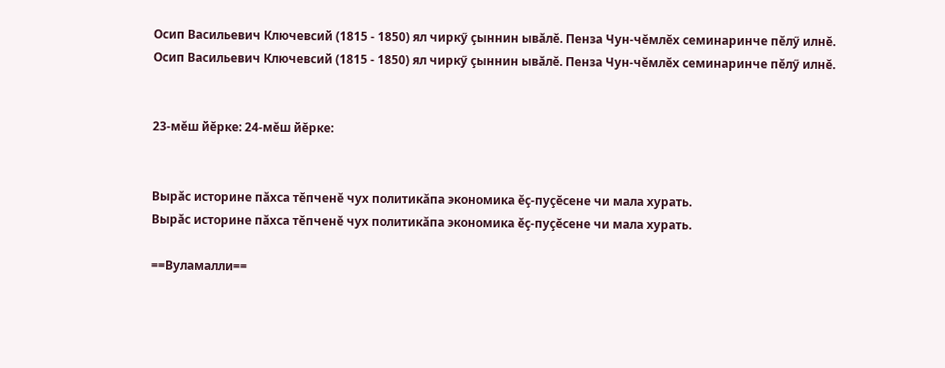Осип Васильевич Ключевсий (1815 - 1850) ял чиркӳ çыннин ывăлĕ. Пенза Чун-чĕмлĕх семинаринче пĕлӳ илнĕ.
Осип Васильевич Ключевсий (1815 - 1850) ял чиркӳ çыннин ывăлĕ. Пенза Чун-чĕмлĕх семинаринче пĕлӳ илнĕ.


23-мĕш йĕрке: 24-мĕш йĕрке:


Вырăс историне пăхса тĕпченĕ чух политикăпа экономика ĕç-пуçĕсене чи мала хурать.
Вырăс историне пăхса тĕпченĕ чух политикăпа экономика ĕç-пуçĕсене чи мала хурать.

==Вуламалли==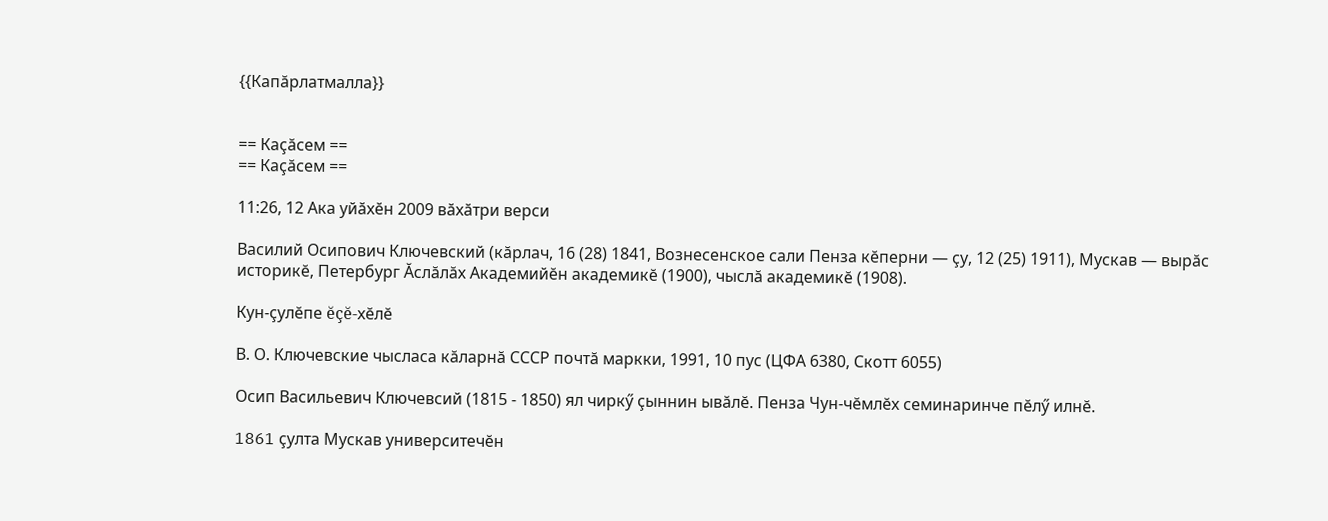{{Капăрлатмалла}}


== Каçăсем ==
== Каçăсем ==

11:26, 12 Ака уйӑхӗн 2009 вӑхӑтри верси

Василий Осипович Ключевский (кăрлач, 16 (28) 1841, Вознесенское сали Пенза кĕперни — çу, 12 (25) 1911), Мускав — вырăс историкĕ, Петербург Ăслăлăх Академийĕн академикĕ (1900), чыслă академикĕ (1908).

Кун-çулĕпе ĕçĕ-хĕлĕ

В. О. Ключевские чысласа кăларнă СССР почтă маркки, 1991, 10 пус (ЦФА 6380, Скотт 6055)

Осип Васильевич Ключевсий (1815 - 1850) ял чиркӳ çыннин ывăлĕ. Пенза Чун-чĕмлĕх семинаринче пĕлӳ илнĕ.

1861 çулта Мускав университечĕн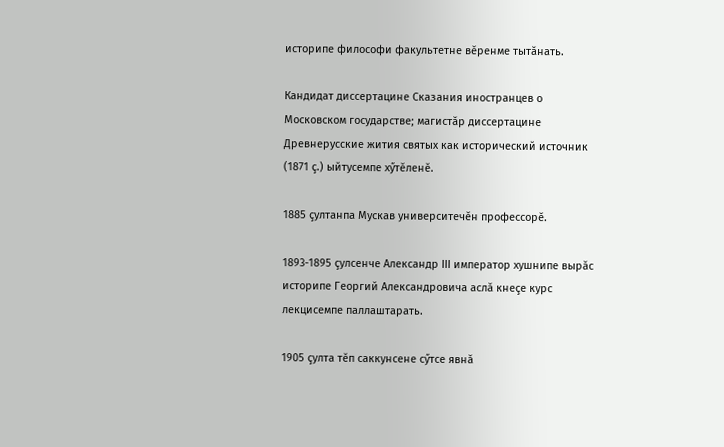историпе философи факультетне вĕренме тытăнать.

Кандидат диссертацине Сказания иностранцев о Московском государстве; магистăр диссертацине Древнерусские жития святых как исторический источник (1871 ç.) ыйтусемпе хӳтĕленĕ.

1885 çултанпа Мускав университечĕн профессорĕ.

1893-1895 çулсенче Александр III император хушнипе вырăс историпе Георгий Александровича аслă кнеçе курс лекцисемпе паллаштарать.

1905 çулта тĕп саккунсене сӳтсе явнă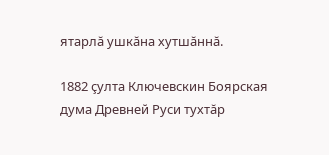ятарлă ушкăна хутшăннă.

1882 çулта Ключевскин Боярская дума Древней Руси тухтăр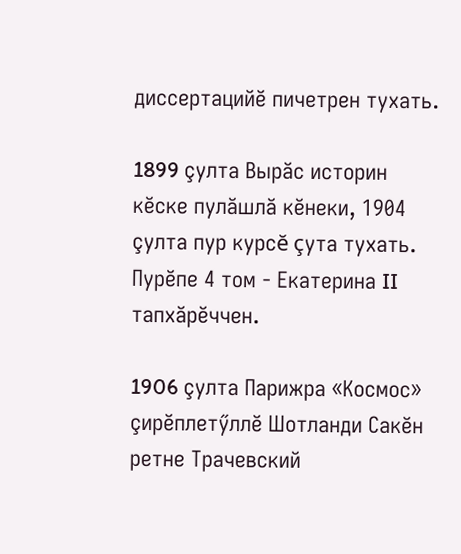диссертацийĕ пичетрен тухать.

1899 çулта Вырăс историн кĕске пулăшлă кĕнеки, 1904 çулта пур курсĕ çута тухать. Пурĕпе 4 том - Екатерина II тапхăрĕччен.

1906 çулта Парижра «Космос» çирĕплетӳллĕ Шотланди Сакĕн ретне Трачевский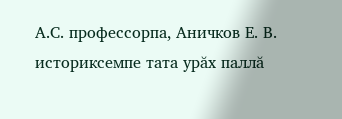А.С. профессорпа, Аничков Е. В. историксемпе тата урăх паллă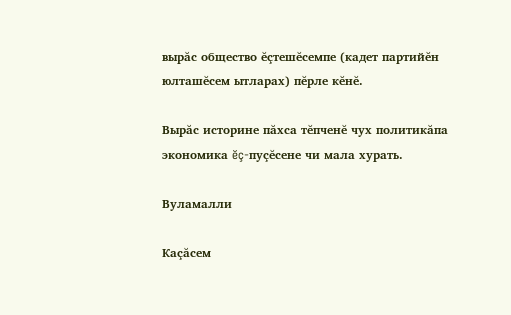вырăс общество ĕçтешĕсемпе (кадет партийĕн юлташĕсем ытларах) пĕрле кĕнĕ.

Вырăс историне пăхса тĕпченĕ чух политикăпа экономика ĕç-пуçĕсене чи мала хурать.

Вуламалли

Каçăсем